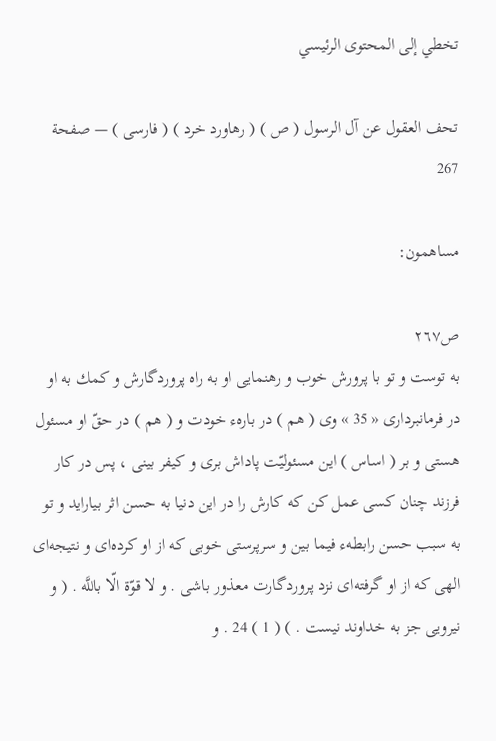تخطي إلى المحتوى الرئيسي

تحف العقول عن آل الرسول ( ص ) ( رهاورد خرد ) ( فارسى ) — صفحة 267

مساهمون:

ص٢٦٧
به توست و تو با پرورش خوب و رهنمايى او به راه پروردگارش و كمك به او در فرمانبردارى « 35 » وى ( هم ) در بارهء خودت و ( هم ) در حقّ او مسئول هستى و بر ( اساس ) اين مسئوليّت پاداش برى و كيفر بينى ، پس در كار فرزند چنان كسى عمل كن كه كارش را در اين دنيا به حسن اثر بيارايد و تو به سبب حسن رابطهء فيما بين و سرپرستى خوبى كه از او كرده‌اى و نتيجه‌اى الهى كه از او گرفته‌اى نزد پروردگارت معذور باشى . و لا قوّة الّا باللَّه . ( و نيرويى جز به خداوند نيست . ) ( 1 ) 24 . و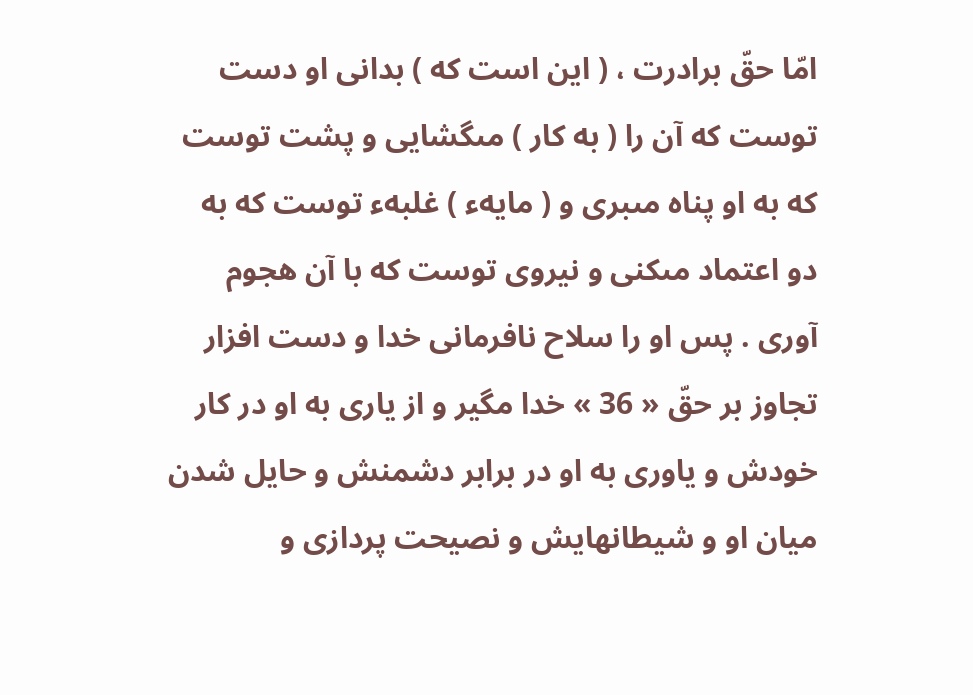امّا حقّ برادرت ، ( اين است كه ) بدانى او دست توست كه آن را ( به كار ) مىگشايى و پشت توست كه به او پناه مىبرى و ( مايهء ) غلبهء توست كه به دو اعتماد مىكنى و نيروى توست كه با آن هجوم آورى . پس او را سلاح نافرمانى خدا و دست افزار تجاوز بر حقّ « 36 » خدا مگير و از يارى به او در كار خودش و ياورى به او در برابر دشمنش و حايل شدن ميان او و شيطانهايش و نصيحت پردازى و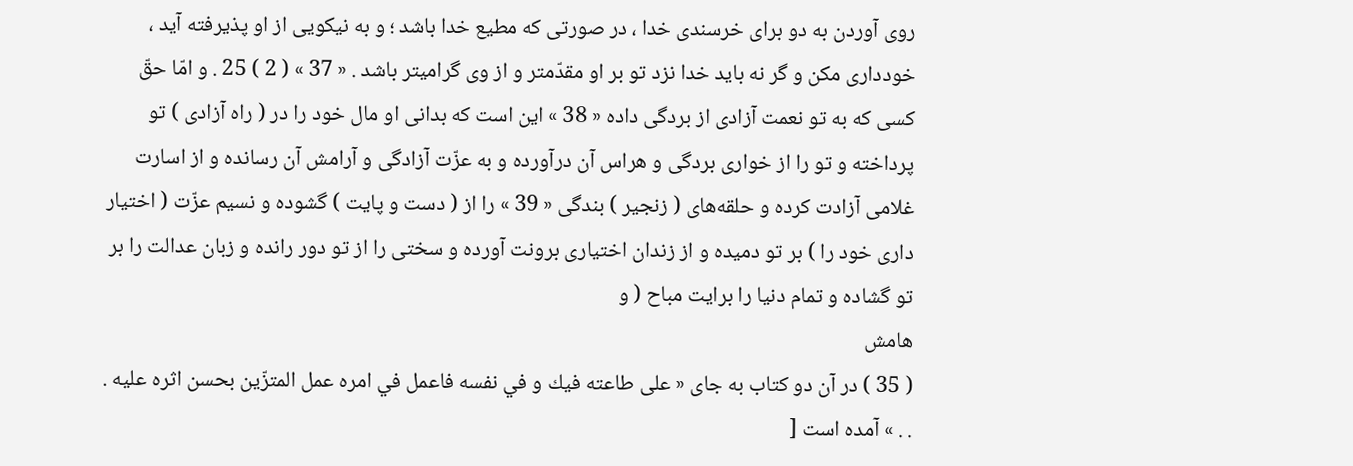روى آوردن به دو براى خرسندى خدا ، در صورتى كه مطيع خدا باشد ؛ و به نيكويى از او پذيرفته آيد ، خوددارى مكن و گر نه بايد خدا نزد تو بر او مقدّمتر و از وى گراميتر باشد . « 37 » ( 2 ) 25 . و امّا حقّ كسى كه به تو نعمت آزادى از بردگى داده « 38 » اين است كه بدانى او مال خود را در ( راه آزادى ) تو پرداخته و تو را از خوارى بردگى و هراس آن درآورده و به عزّت آزادگى و آرامش آن رسانده و از اسارت غلامى آزادت كرده و حلقه‌هاى ( زنجير ) بندگى « 39 » را از ( دست و پايت ) گشوده و نسيم عزّت ( اختيار دارى خود را ) بر تو دميده و از زندان اختيارى برونت آورده و سختى را از تو دور رانده و زبان عدالت را بر تو گشاده و تمام دنيا را برايت مباح ( و
هامش
( 35 ) در آن دو كتاب به جاى « على طاعته فيك و في نفسه فاعمل في امره عمل المتزّين بحسن اثره عليه . . . » آمده است [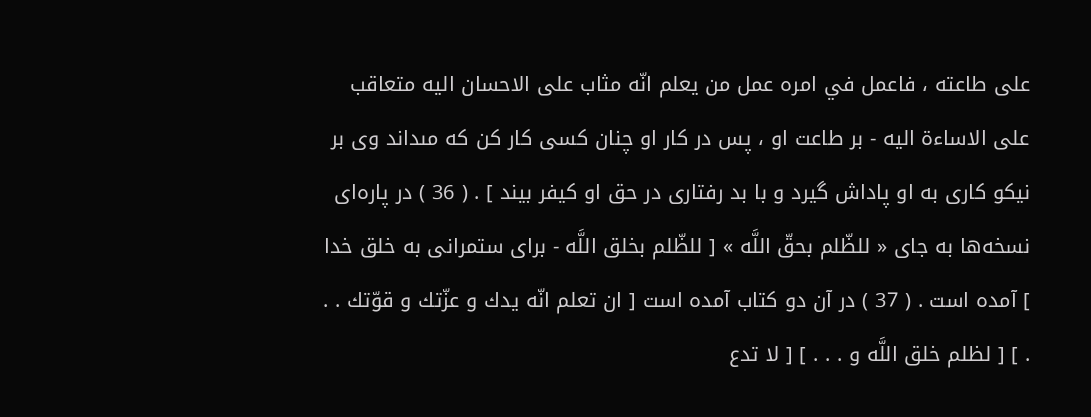على طاعته ، فاعمل في امره عمل من يعلم انّه مثاب على الاحسان اليه متعاقب على الاساءة اليه - بر طاعت او ، پس در كار او چنان كسى كار كن كه مىداند وى بر نيكو كارى به او پاداش گيرد و با بد رفتارى در حق او كيفر بيند ] . ( 36 ) در پاره‌اى نسخه‌ها به جاى « للظّلم بحقّ اللَّه » [ للظّلم بخلق اللَّه - براى ستمرانى به خلق خدا ] آمده است . ( 37 ) در آن دو كتاب آمده است [ ان تعلم انّه يدك و عزّتك و قوّتك . . . ] [ لظلم خلق اللَّه و . . . ] [ لا تدع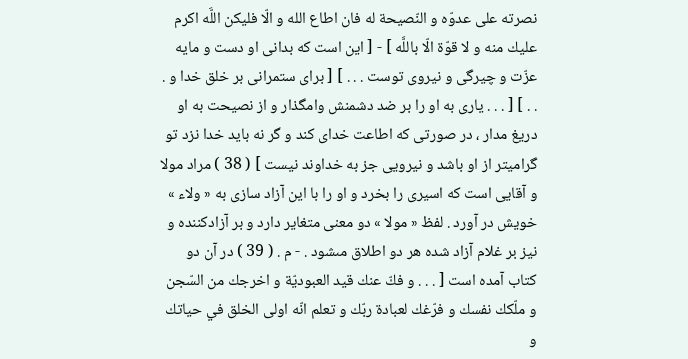نصرته على عدوّه و النّصيحة له فان اطاع الله و الّا فليكن اللَّه اكرم عليك منه و لا قوّة الّا باللَّه ] - [ اين است كه بدانى او دست و مايه عزّت و چيرگى و نيروى توست . . . ] [ براى ستمرانى بر خلق خدا و . . . ] [ . . . يارى به او را بر ضد دشمنش وامگذار و از نصيحت به او دريغ مدار ، در صورتى كه اطاعت خداى كند و گر نه بايد خدا نزد تو گراميتر از او باشد و نيرويى جز به خداوند نيست ] ( 38 ) مراد مولا و آقايى است كه اسيرى را بخرد و او را با اين آزاد سازى به « ولاء » خويش در آورد . لفظ « مولا » دو معنى متغاير دارد و بر آزادكننده و نيز بر غلام آزاد شده هر دو اطلاق مىشود . - م . ( 39 ) در آن دو كتاب آمده است [ . . . و فكّ عنك قيد العبوديّة و اخرجك من السّجن و ملّكك نفسك و فرّغك لعبادة ربّك و تعلم انّه اولى الخلق في حياتك و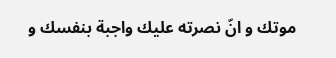موتك و انّ نصرته عليك واجبة بنفسك و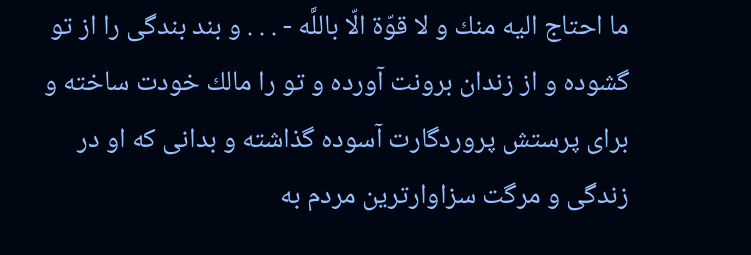ما احتاج اليه منك و لا قوّة الّا باللَّه - . . . و بند بندگى را از تو گشوده و از زندان برونت آورده و تو را مالك خودت ساخته و براى پرستش پروردگارت آسوده گذاشته و بدانى كه او در زندگى و مرگت سزاوارترين مردم به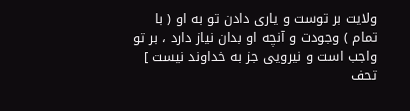ولايت بر توست و يارى دادن تو به او ( با تمام ) وجودت و آنچه او بدان نياز دارد ، بر تو واجب است و نيرويى جز به خداوند نيست ]
تحف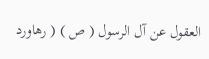العقول عن آل الرسول ( ص ) ( رهاورد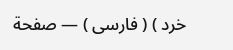خرد ) ( فارسى ) — صفحة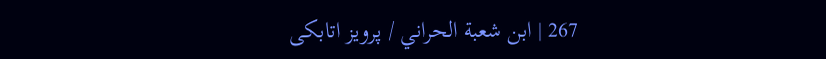267 | ابن شعبة الحراني / پرويز اتابكى